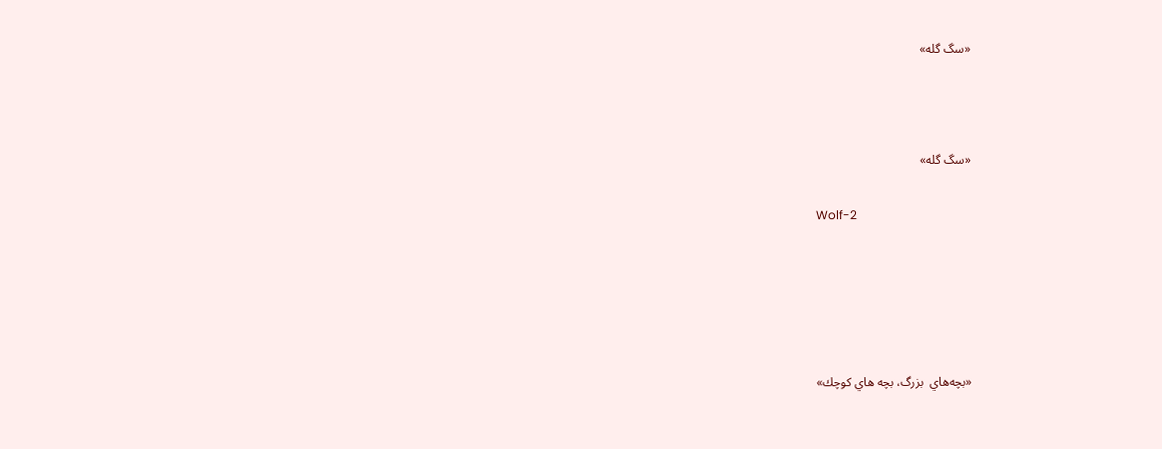«سگ گله»



«سگ گله»

Wolf-2





«بچه‌هاي  بزرگ، بچه هاي كوچك»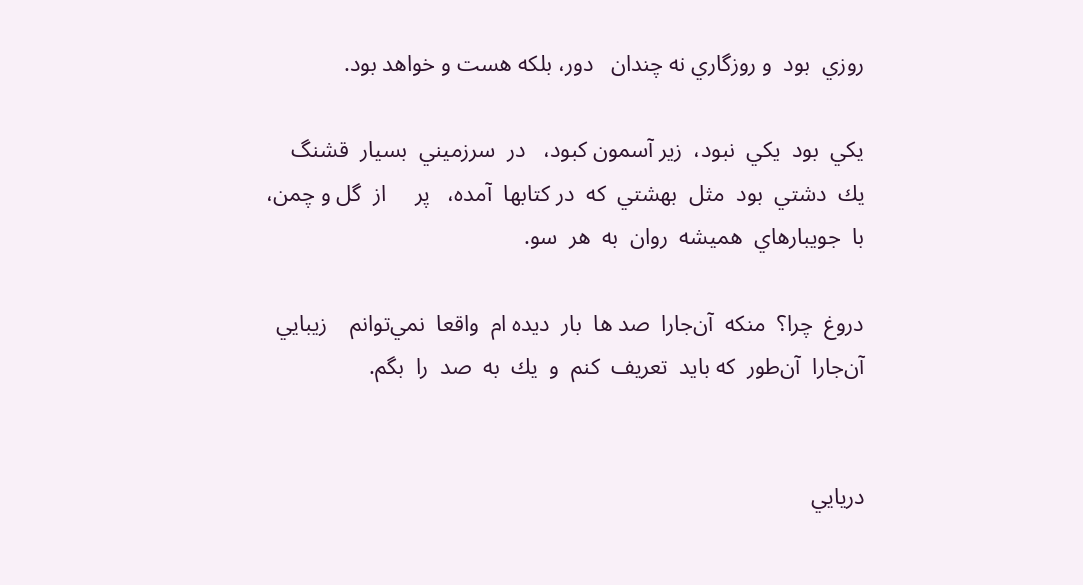روزي  بود  و روزگاري نه چندان   دور، بلكه هست و خواهد بود.

يكي  بود  يكي  نبود،  زير آسمون كبود،   در  سرزميني  بسيار  قشنگ  يك  دشتي  بود  مثل  بهشتي  كه  در كتابها  آمده،   پر     از  گل و چمن،  با  جويبارهاي  هميشه  روان  به  هر  سو.

دروغ  چرا؟  منكه  آن‌جارا  صد ها  بار  ديده ام  واقعا  نمي‌توانم    زيبايي  آن‌جارا  آن‌طور  كه بايد  تعريف  كنم  و  يك  به  صد  را  بگم.


دريايي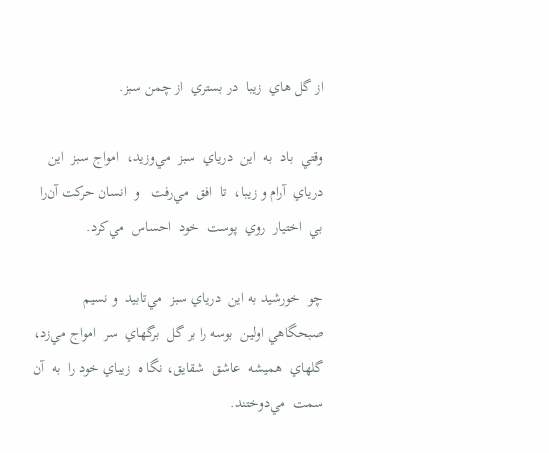از گل هاي  زيبا  در بستري  از چمن سبز.

وقتي  باد  به  اين  درياي  سبز  مي‌وزيد،  امواج سبز  اين  درياي  آرام و زيبا،  تا  افق  مي‌رفت   و  انسان حركت آن‌را  بي  اختيار  روي  پوست  خود  احساس  مي‌كرد.

چو  خورشيد به اين  درياي سبز  مي‌تابيد  و نسيم صبحگاهي اولين  بوسه را بر گل  برگهاي  سر  امواج مي‌زد،  گلهاي  هميشه  عاشق  شقايق، نگا ه  زيباي خود را  به  آن  سمت  مي‌دوختند.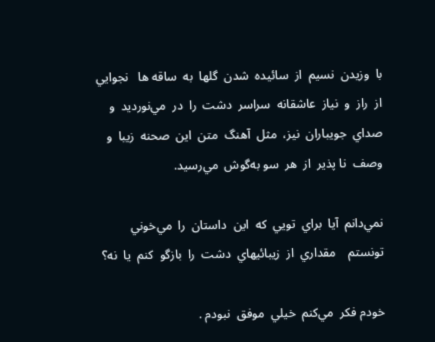با  وزيدن  نسيم  از  سائيده  شدن  گلها  به  ساقه ها   نجوايي  از  راز  و  نياز  عاشقانه  سراسر  دشت  را  در  مي‌نورديد  و  صداي  جويباران  نيز،  مثل  آهنگ  متن  اين  صحنه  زيبا  و  وصف  نا پذير  از  هر  سو به‌گوش  مي‌رسيد.

نمي‌دانم  آيا  براي  تويي  كه  اين  داستان  را  مي‌خوني  تونستم    مقداري  از  زيبائيهاي  دشت  را  بازگو  كنم  يا  نه؟

خودم فكر  مي‌كنم  خيلي  موفق  نبودم .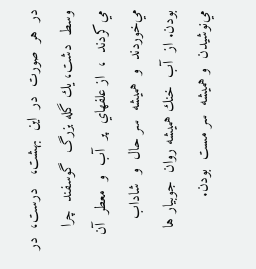در  هر  صورت  در  اين  بهشت،   درست،  در  وسط  دشت، يك گله بزرگ  گوسفند  چرا  مي‌كردند  ،  از علفهاي  پر  آب  و  معطر  آن  مي‌خوردند  و  هميشه  سر حال  و  شاداب  بودن. از  آب  خنك هميشه روان  جوبيار ها  مي‌نوشيدن  و هميشه  سر مست  بودن.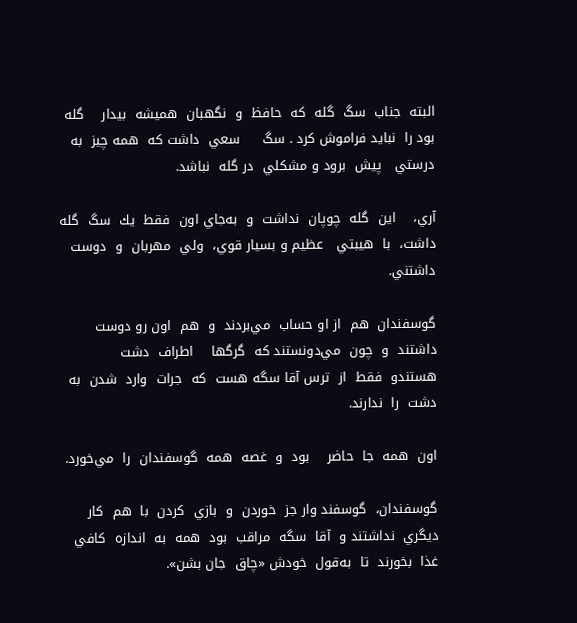البته  جناب  سگ  گله  كه  حافظ  و  نگهبان  هميشه  بيدار    گله  بود را  نبايد فراموش كرد . سگ     سعي  داشت كه  همه چيز  به  درستي   پيش  برود و مشكلي  در گله  نباشد.

آري،    اين  گله  چوپان  نداشت  و  به‌جاي اون  فقط  يك  سگ  گله  داشت،  با  هيبتي   عظيم و بسيار قوي،  ولي  مهربان  و  دوست  داشتني.

گوسفندان  هم  از او حساب  مي‌بردند  و  هم  اون رو دوست  داشتند  و  چون  مي‌دونستند كه  گرگها    اطراف  دشت    هستندو  فقط  از  ترس آقا سگه هست  كه  جرات  وارد  شدن  به  دشت  را  ندارند.

اون  همه  جا  حاضر    بود  و  غصه  همه  گوسفندان  را  مي‌خورد.

گوسفندان،  گوسفند وار جز  خوردن  و  بازي  كردن  با  هم  كار ديگري  نداشتند و  آقا  سگه  مراقب  بود  همه  به  اندازه  كافي   غذا  بخورند  تا  به‌قول  خودش «چاق  جان بشن».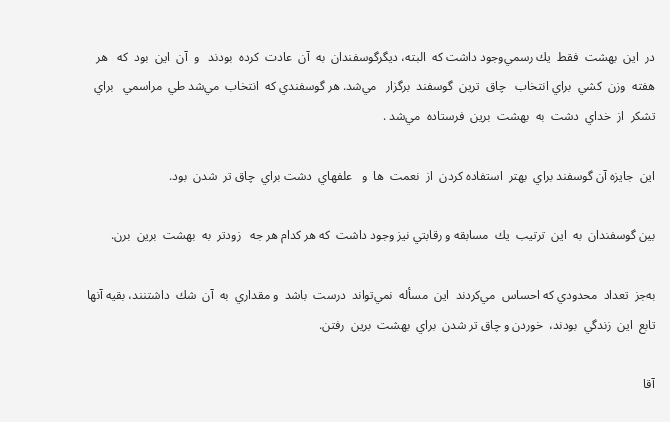در  اين  بهشت  فقط  يك رسمي‌وجود داشت كه  البته، ديگرگوسفندان  به  آن  عادت  كرده  بودند   و  آن  اين  بود  كه   هر  هفته  وزن  كشي  براي انتخاب   چاق  ترين  گوسفند  برگزار   مي‌شد. هر گوسفندي كه  انتخاب  مي‌شد طي  مراسمي‌   براي  تشكر  از  خداي  دشت  به  بهشت  برين  فرستاده  مي‌شد .

اين  جايزه آن گوسفند براي  بهتر  استفاده كردن  از  نعمت  ها  و   علفهاي  دشت براي  چاق تر  شدن  بود.

بين گوسفندان  به  اين  ترتيب  يك  مسابقه و رقابتي نيز وجود داشت  كه هر كدام هر جه   زودتر  به  بهشت  برين  برن.

به‌جز  تعداد  محدودي كه احساس  مي‌كردند  اين  مسأله  نمي‌تواند  درست  باشد  و مقداري  به  آن  شك  داشتنند، بقيه آنها  تابع  اين  زندگي  بودند،  خوردن و چاق تر شدن  براي  بهشت  برين  رفتن.

آقا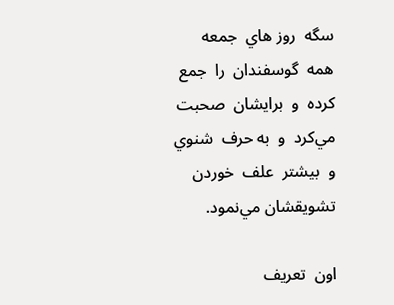سگه  روز هاي  جمعه  همه  گوسفندان  را  جمع كرده  و  برايشان  صحبت مي‌كرد  و  به حرف  شنوي  و  بيشتر  علف  خوردن  تشويقشان مي‌نمود.

اون  تعريف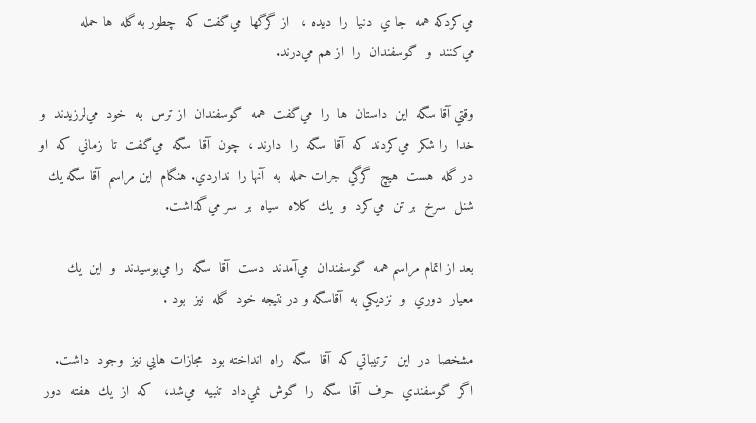مي‌كردكه همه  جا ي  دنيا  را  ديده ،   از گرگها  مي‌گفت كه  چطور به گله  ها حمله  مي‌كنند  و  گوسفندان  را  از هم مي‌درند.

وقتي آقا سگه  اين  داستان  ها  را  مي‌گفت  همه  گوسفندان  از ترس  به  خود  مي‌لرزيدند  و  خدا  را شكر  مي‌كردند كه  آقا  سگه  را  دارند ،  چون  آقا  سگه  مي‌گفت  تا  زماني  كه  او  در گله  هست  هيچ  گرگي  جرات حمله  به  آنها را  نداردي. هنگام  اين مراسم  آقا سگه يك  شنل  سرخ  بر تن  مي‌كرد  و  يك  كلاه  سياه  بر  سر مي‌گذاشت.

بعد از اتمام مراسم همه  گوسفندان  مي‌آمدند  دست  آقا  سگه  را مي‌بوسيدند  و  اين  يك  معيار  دوري  و  نزديكي به  آقاسگه و در نتيجه خود  گله  نيز  بود .

مشخصا  در  اين  ترتيباتي ‌كه  آقا  سگه  راه  انداخته بود  مجازات هايي نيز  وجود  داشت. اگر  گوسفندي  حرف  آقا  سگه  را  گوش  نمي‌داد  تنبيه  مي‌شد،   كه  از  يك  هفته  دور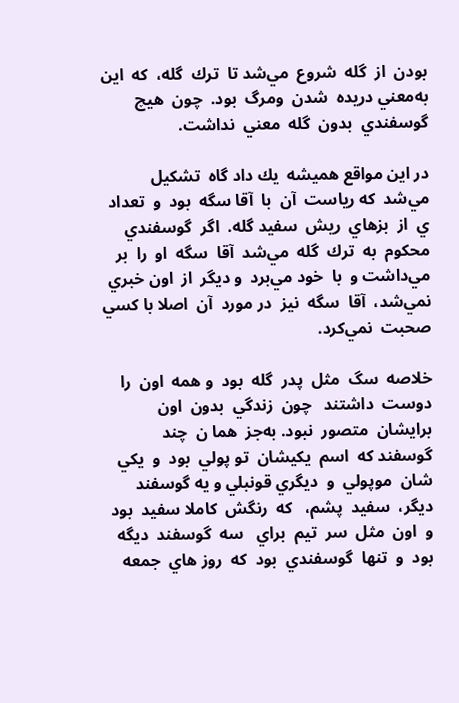بودن  از  گله  شروع  مي‌شد تا  ترك  گله،  كه  اين به‌معني دريده  شدن  ومرگ  بود.  چون  هيچ  گوسفندي  بدون  گله  معني  نداشت.

در اين مواقع هميشه  يك داد گاه  تشكيل  مي‌شد  كه رياست  آن  با  آقا سگه  بود  و  تعداد ي  از  بزهاي  ريش  سفيد گله.  اگر  گوسفندي  محكوم  به  ترك  گله  مي‌شد  آقا  سگه  او  را  بر  مي‌داشت و  با  خود مي‌برد  و ديگر  از  اون خبري  نمي‌شد،  آقا  سگه  نيز  در مورد  آن  اصلا با كسي  صحبت  نمي‌كرد.

خلاصه  سگ  مثل  پدر  گله  بود  و همه  اون  را  دوست  داشتند   چون  زندگي  بدون  اون  برايشان  متصور  نبود. به‌جز  هما ن  چند  گوسفند كه  اسم  يكيشان  تو پولي  بود  و  يكي  شان  موپولي  و  ديگري قونبلي و يه گوسفند  ديگر،  سفيد  پشم،   كه  رنگش  كاملا سفيد  بود و  اون  مثل  سر  تيم  براي   سه  گوسفند  ديگه  بود  و  تنها  گوسفندي  بود  كه  روز هاي  جمعه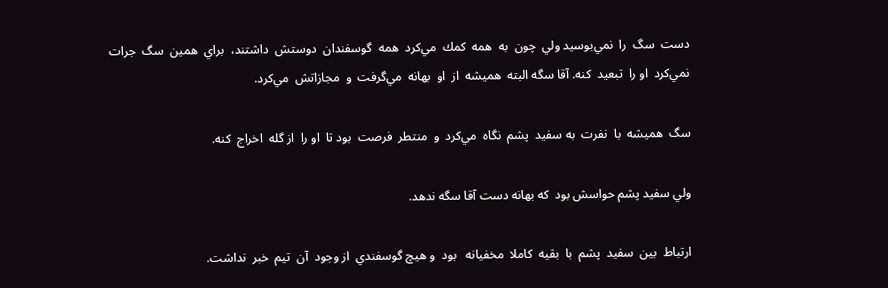دست  سگ  را  نمي‌بوسيد ولي  چون  به  همه  كمك  مي‌كرد  همه  گوسفندان  دوستش  داشتند،  براي  همين  سگ  جرات  نمي‌كرد  او را  تبعيد  كنه. آقا سگه البته  هميشه  از  او  بهانه  مي‌گرفت  و  مجازاتش  مي‌كرد.

سگ  هميشه  با  نفرت  به سفيد  پشم  نگاه  مي‌كرد  و  منتطر  فرصت  بود تا  او را  از گله  اخراج  كنه.

ولي سفيد پشم حواسش بود  كه بهانه دست آقا سگه ندهد.

ارتباط  بين  سفيد  پشم  با  بقيه  كاملا  مخفيانه   بود  و هيچ گوسفندي  از وجود  آن  تيم  خبر  نداشت.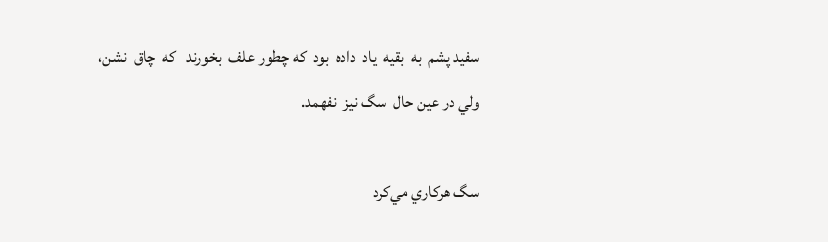سفيد پشم  به  بقيه  ياد  داده  بود  كه چطور علف  بخورند   كه  چاق  نشن، ولي در عين حال  سگ نيز  نفهمد.

سگ هركاري مي‌كرد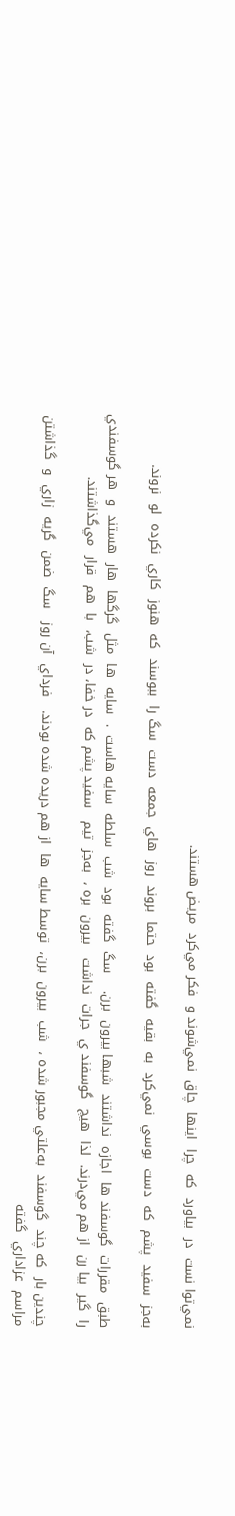نمي‌توا نست  در  بياورد  كه  چرا  اينها  چاق  نمي‌شوند و  فكر مي‌كرد  مريض هستند.

به‌جز  سفيد  پشم  كه  دست  بوسي  نمي‌كرد  به  بقيه  گفته  بود  حتما  بروند  روز  هاي  جمعه  دست  سگ را  ببوسند  كه  هنوز  كاري  نكرده  لو  نروند.

طبق  مقررات  گوسفند ها  اجازه  نداشتند  شبها بيرون  برن.    سگ  گفته  بود  شب  سلطه  سايه هاست  .  سايه  ها  مثل  گرگها  هار  هستند  و  هر گوسفندي  را  گير  بيا رن  از هم مي‌درند.  لذا  هيچ  گوسفند ي  جرات  نداشت   بيرون  بره ،  به‌جز  تيم   سفيد پشم كه  در خفا، در  شب،  با  هم  قرار  مي‌گذاشتند.

چندين بار  كه چند  گوسفند  به‌علتي مجبور شده ،  شب  بيرون  برن،  توسط سايه  ها  از هم دريده شده بودند.   فرداي  آن روز   سگ  ضمن  گريه  زاري  و  گذاشتن  مراسم  عزاداري  گفته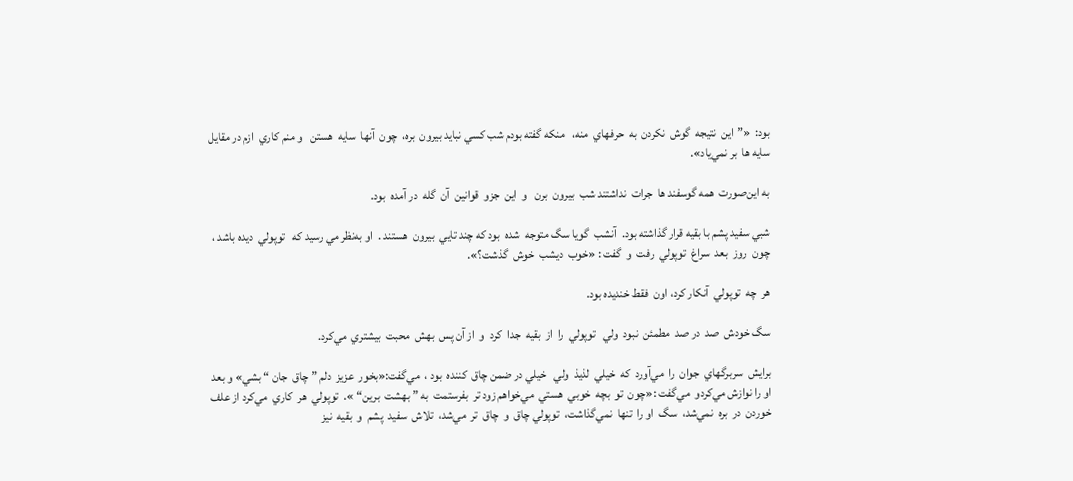بود:  «”اين  نتيجه  گوش  نكردن  به  حرفهاي  منه،   منكه گفته بودم شب كسي نبايد بيرون  بره،  چون  آنها  سايه  هستن   و منم كاري  ازم در مقايل سايه ها  بر نمي‌ياد».

به اين‌صورت  همه گوسفند ها  جرات  نداشتند شب  بيرون  برن   و  اين  جزو  قوانين  آن  گله  در آمده  بود.

شبي سفيد پشم با بقيه قرار گذاشته بود.  آنشب  گويا سگ متوجه  شده  بود كه چند تايي  بيرون  هستند .  او به‌نظر مي رسيد كه   توپولي  ديده باشد ،  چون  روز  بعد  سراغ  توپولي  رفت  و  گفت : «خوب  ديشب  خوش  گذشت؟».

هر  چه  توپولي  آنكار كرد، اون  فقط خنديده بود.

سگ خودش  صد  در صد  مطمئن  نبود  ولي   توپولي  را  از  بقيه  جدا  كرد  و  از آن پس  بهش  محبت  بيشتري  مي‌كرد.

برايش  سربرگهاي  جوان  را  مي‌آورد  كه  خيلي  لذيذ  ولي   خيلي در ضمن چاق  كننده  بود ،  مي‌گفت:«بخور  عزيز  دلم ” چاق  جان “ بشي» و بعد او را نوازش مي‌كردو  مي‌گفت :«چون  تو  بچه  خوبي  هستي  مي‌خواهم زود تر  بفرستمت  به ” بهشت  برين“ ».  توپولي  هر  كاري  مي‌كرد از علف  خوردن  در  بره  نمي‌شد،  سگ  او را  تنها  نمي‌گذاشت،  توپولي چاق  و  چاق  تر  مي‌شد،  تلاش  سفيد  پشم  و  بقيه  نيز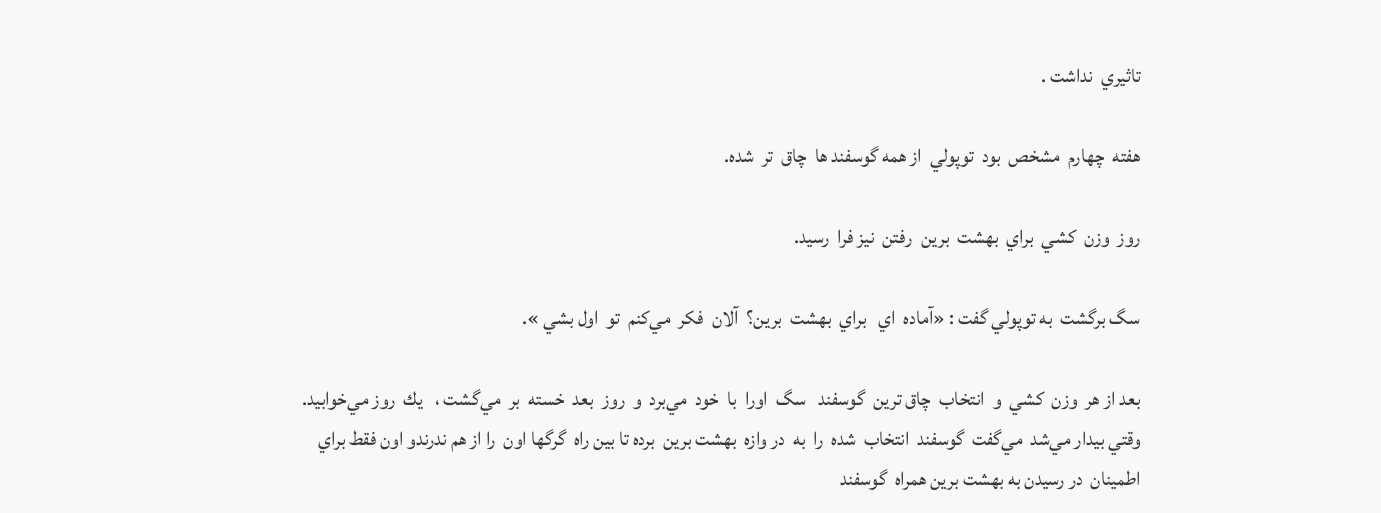تاثيري  نداشت .

هفته  چهارم  مشخص  بود  توپولي  از همه گوسفند ها  چاق  تر  شده.

روز  وزن  كشي  براي  بهشت  برين  رفتن  نيز فرا  رسيد.

سگ برگشت  به توپولي گفت : «آماده  اي   براي  بهشت  برين؟  آلان  فكر  مي‌كنم  تو  اول بشي ».

بعد از هر  وزن  كشي  و  انتخاب  چاق ترين  گوسفند   سگ  اورا  با  خود  مي‌برد  و  روز  بعد  خسته  بر  مي‌گشت ،   يك  روز مي‌خوابيد. وقتي بيدار مي‌شد  مي‌گفت  گوسفند  انتخاب  شده  را  به  در وازه  بهشت برين  برده تا بين راه  گرگها اون  را از هم ندرندو اون فقط براي  اطمينان  در رسيدن به بهشت برين همراه  گوسفند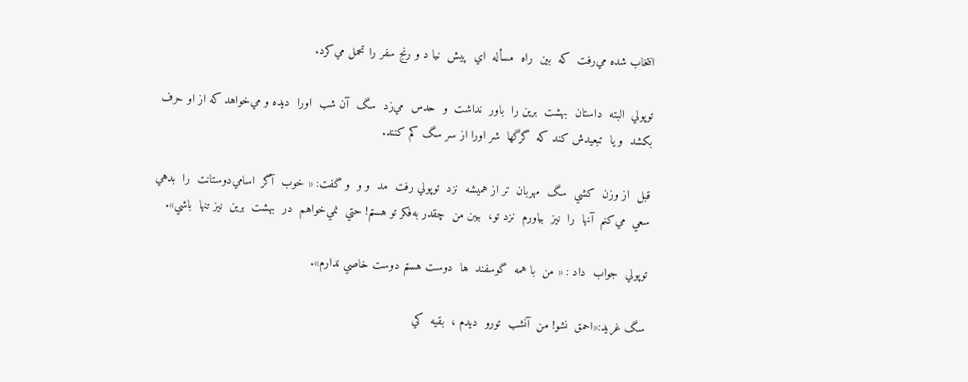انتخاب شده مي‌رفت  كه  بين  راه  مسأله  ‌اي  پيش  نيا د و رنج سفر را تحمل مي‌كرد.

توپولي  البته  داستان  بهشت  برين را  باور  نداشت  و  حدس  مي‌زد  سگ  آن شب  اورا  ديده و مي‌خواهد كه از او حرف بكشد  و يا  تبعيدش كند كه  گرگها  شر اورا از سر سگ كم كنند.

قبل  از وزن  كشي  سگ  مهربان  تر از هميشه  نزد  توپولي رفت  مد  و و  و گفت: « خوب  آگر  اسامي‌دوستانت  را  بدهي  سعي  مي‌كنم  آنها  را  نيز  بياورم  نزد تو،  بيبن من  چقدر به‌فكر تو هستم! حتي  نمي‌خواهم  در  بهشت  برين  نيز تنها  باشي».

توپولي  جواب  داد : « من  با همه  گوسفند  ها  دوست هستم دوست خاصي ندارم».

سگ غريد:«احمق  نشو! من  آنشب  تورو  ديدم ،  بقيه  كي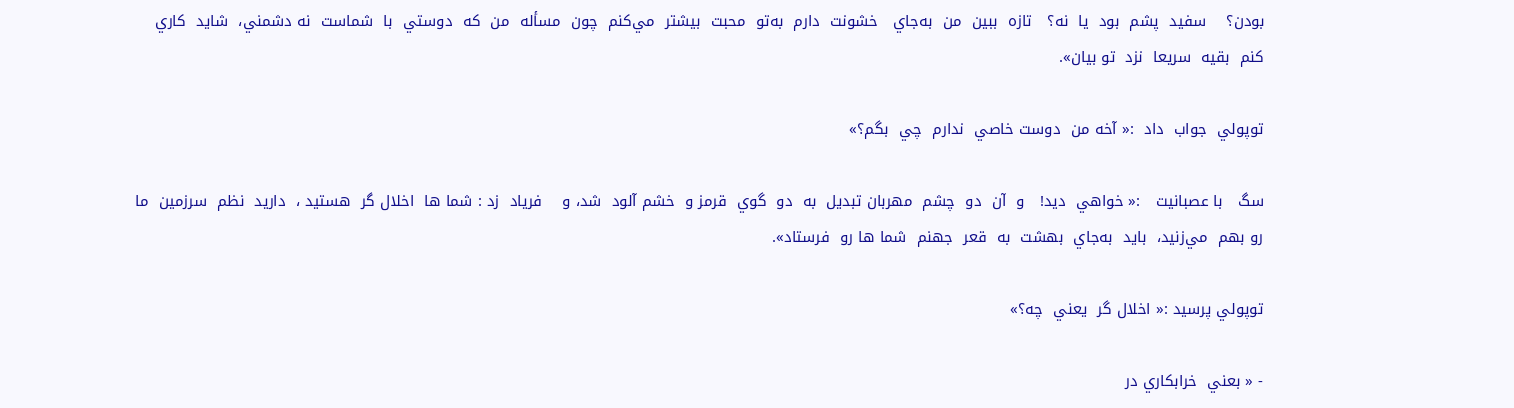بودن؟    سفيد  پشم  بود  يا  نه؟   تازه  ببين  من  به‌جاي   خشونت  دارم  به‌تو  محبت  بيشتر  مي‌كنم  چون  مسأله  من  كه  دوستي  با  شماست  نه دشمني،  شايد  كاري  كنم  بقيه  سريعا  نزد  تو بيان».

توپولي  جواب  داد  :« آخه من  دوست خاصي  ندارم  چي  بگم؟»

سگ   با عصبانيت   :« خواهي  ديد!   و  آن  دو  چشم  مهربان تبديل  به  دو  گوي  قرمز و  خشم آلود  شد، و    فرياد  زد : شما ها  اخلال گر  هستيد ،  داريد  نظم  سرزمين  ما رو بهم  مي‌زنيد،  بايد  به‌جاي  بهشت  به  قعر  جهنم  شما ها رو  فرستاد».

توپولي پرسيد :« اخلال گر  يعني  چه؟»

- « بعني  خرابكاري در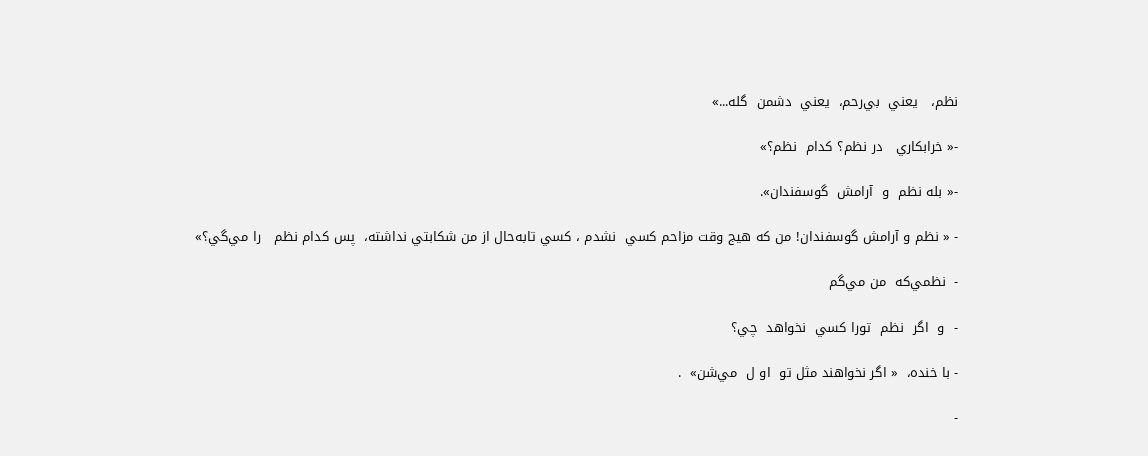نظم،   يعني  بي‌رحم،  يعني  دشمن  گله...»

-« خرابكاري   در نظم؟ كدام  نظم؟»

-« بله نظم  و  آرامش  گوسفندان».

- « نظم و آرامش گوسفندان! من كه هيج وقت مزاحم كسي  نشدم ، كسي تا‌به‌حال از من شكابتي نداشته،  پس كدام نظم   را مي‌گي؟»

-  نظمي‌كه  من مي‌گم

-  و  اگر  نظم  تورا كسي  نخواهد  چي؟

- با خنده،  « اگر نخواهند مثل تو  او ل  مي‌شن»  .

-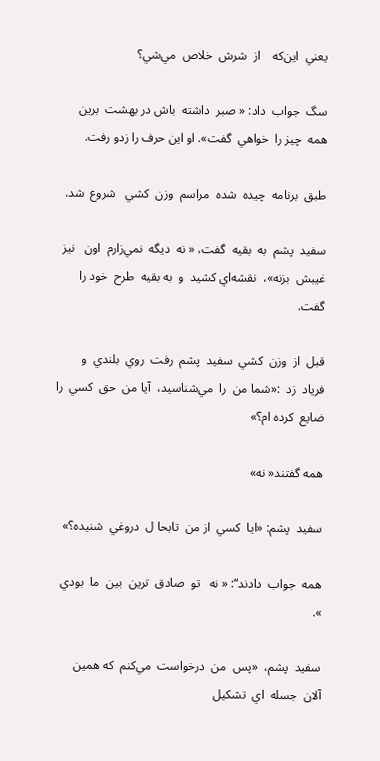يعني  اين‌كه    از  شرش  خلاص  مي‌شي؟

سگ  جواب  داد: « صبر  داشته  باش در بهشت  برين  همه  چيز را  خواهي  گفت». او اين حرف را زدو رفت.

طبق  برنامه  چيده  شده  مراسم  وزن  كشي   شروع  شد.

سفيد  پشم  به  بقيه  گفت، « نه  ديگه  نمي‌زارم  اون   نيز  غيبش  بزنه»،  نقشه‌اي كشيد  و  به بقيه  طرح  خود را  گفت.

قبل  از  وزن  كشي  سفيد  پشم  رفت  روي  بلندي  و  فرياد  زد  :«شما من  را  مي‌شناسيد،  آيا من  حق  كسي  را  ضايع  كرده ام؟»

همه گفتند« نه»

سفيد  پشم: «ايا  كسي  از من  تابحا ل  دروغي  شنيده؟»

همه  جواب  دادند“: « نه   تو  صادق  ترين  بين  ما  بودي ».

سفيد  پشم،  «پس  من  درخواست  مي‌كنم  كه همين  آلان  جسله  اي  تشكيل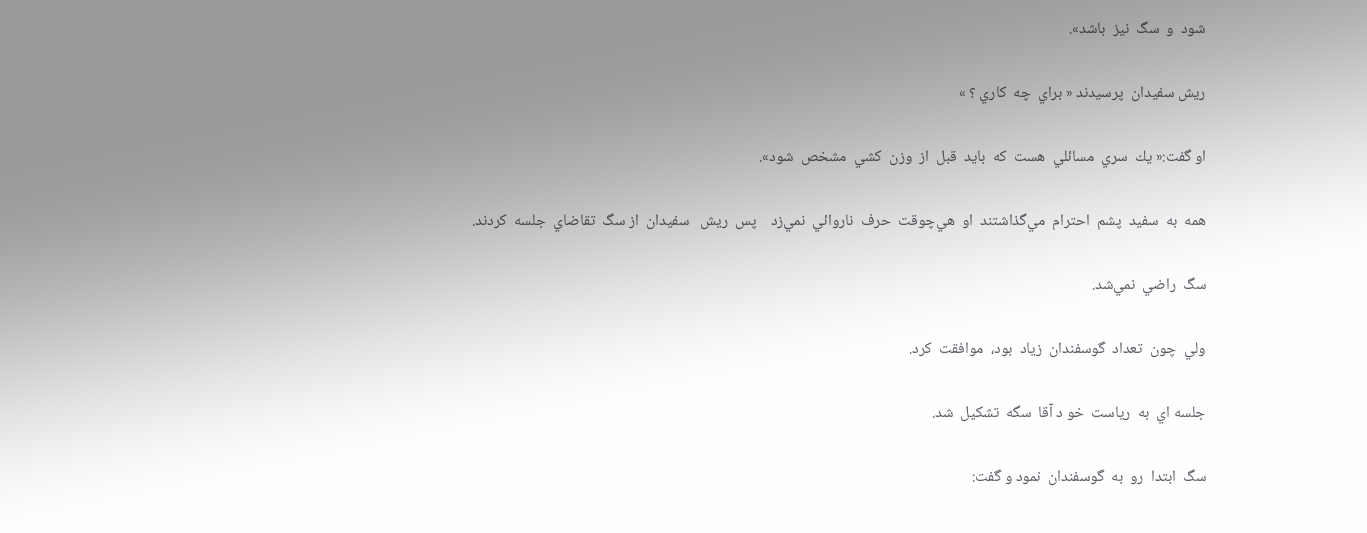شود  و  سگ  نيز  باشد».

ريش سفيدان  پرسيدند « براي  چه  كاري ؟ »

او گفت:« يك  سري  مسائلي  هست  كه  بايد  قبل  از  وزن  كشي  مشخص  شود».

همه  به  سفيد  پشم  احترام  مي‌گذاشتند  او  هي‌چوقت  حرف  ناروائي  نمي‌زد    پس  ريش   سفيدان  از سگ  تقاضاي  جلسه  كردند.

سگ  راضي  نمي‌شد.

ولي  چون  تعداد  گوسفندان  زياد  بود،  موافقت  كرد.

جلسه اي  به  رياست  خو د آقا  سگه  تشكيل  شد.

سگ  ابتدا  رو  به  گوسفندان  نمود و گفت: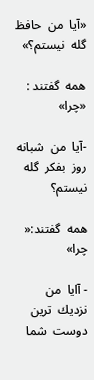«آيا  من  حافظ گله  نيستم؟»

همه  گفتند : «چرا»

-آيا  من  شبانه  روز  بفكر  گله  نيستم؟

همه  گفتند:« چرا»

- آايا  من   نزديك  ترين  دوست  شما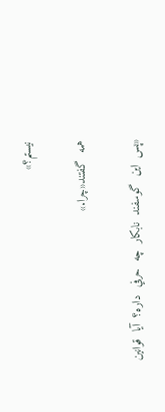نيستم؟»

همه  گفتند«چرا.»

«پس  اين  گوسفند  نابكار  چه  حرفي  داره؟  آيا  قوانين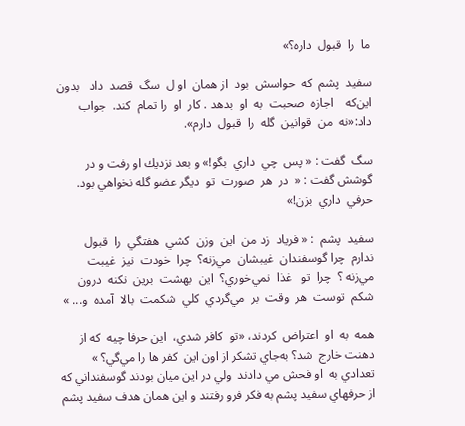ما  را  قبول  داره؟»

سفيد  پشم  كه  حواسش  بود  از همان  او ل  سگ  قصد  داد   بدون  اين‌كه    اجازه  صحبت  به  او  بدهد . كار  او  را تمام  كند.  جواب  داد:«نه  من  قوانين  گله  را  قبول  دارم».

سگ  گفت : « پس  چي  داري  بگو!» و بعد نزديك او رفت و در گوشش گفت : «  در  هر  صورت  تو  ديگر عضو گله نخواهي بود.  حرفي  داري  بزن!»

سفيد  پشم  : « فرياد  زد من  اين  وزن  كشي  هفتگي  را  قبول  ندارم  چرا گوسفندان  غيبشان  مي‌زنه؟  چرا  خودت  نيز  غيبت  مي‌زنه ؟  چرا  تو   غذا  نمي‌خوري؟  اين  بهشت  برين  نكنه  درون  شكم  توست  هر  وقت  بر  مي‌گردي  كلي  شكمت  بالا  آمده  و... »

همه  به  او  اعتراض  كردند، «تو  كافر شدي،  اين حرفا چيه  كه از دهنت خارج  شد؟ به‌جاي تشكر از اون اين  كفر ها را مي‌گي؟ »   تعدادي به  او فحش مي دادند  ولي در اين ميان بودند گوسفنداني كه از حرفهاي سفيد پشم به فكر فرو رفتند و اين همان هدف سفيد پشم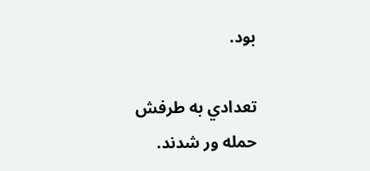بود.

تعدادي به طرفش حمله ور شدند.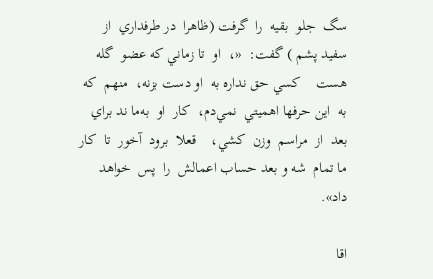سگ  جلو  بقيه  را  گرفت (ظاهرا  در طرفداري  از  سفيد پشم ) گفت:  «،  او  تا زماني كه عضو  گله  هست    كسي حق نداره به  او دست بزنه،  منهم  كه به  اين حرفها اهميتي  نمي‌دم،  كار  او  به‌ما ند براي  بعد  از  مراسم  وزن  كشي،    قعلا  برود  آخور  تا  كار  ما تمام  شه و بعد حساب اعمالش  را  پس  خواهد  داد».

اقا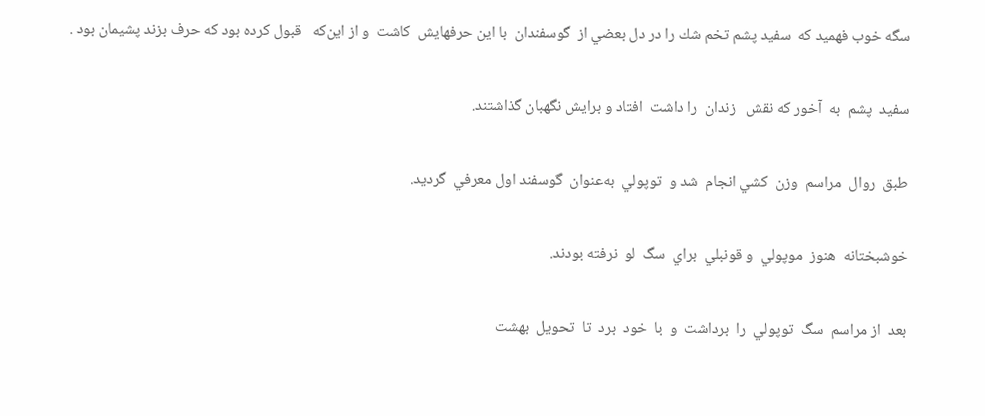سگه خوب فهميد كه  سفيد پشم تخم شك را در دل بعضي از  گوسفندان  با اين حرفهايش  كاشت  و از اين‌كه   قبول كرده بود كه حرف بزند پشيمان بود .

سفيد  پشم  به  آخور كه نقش   زندان  را داشت  افتاد و برايش نگهبان گذاشتند.

طبق  روال  مراسم  وزن  كشي انجام  شد و  توپولي  به‌عنوان  گوسفند اول معرفي  گرديد.

خوشبختانه  هنوز  موپولي  و قونبلي  براي  سگ  لو  نرفته بودند.

بعد  از مراسم  سگ  توپولي  را  برداشت  و  با  خود  برد  تا  تحويل  بهشت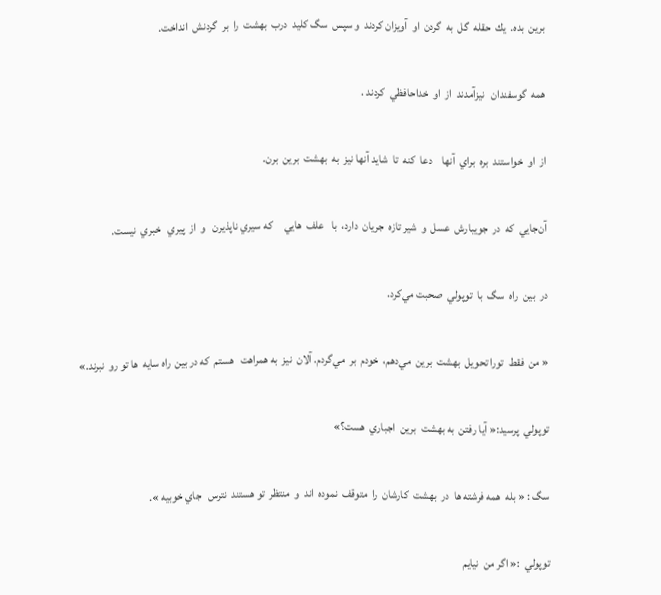برين  بده.  يك  حقله  گل  به  گردن  او  آويزان كردند  و سپس  سگ كليد  درب  بهشت  را  بر  گردنش  انداخت.

همه  گوسفندان   نيزآمدند  از  او  خداحافظي  كردند .

از  او  خواستند  بره  براي  آنها    دعا  كنه  تا  شايد آنها نيز  به  بهشت  برين  برن.

آن‌جايي  كه  در  جويبارش  عسل  و  شير تازه  جريان  دارد،  با   علف  هايي     كه سيري ناپذيرن   و  از  پيري   خبري  نيست.

در  بين  راه  سگ  با  توپولي  صحبت مي‌كرد.

« من  فقط  تورا تحويل  بهشت  برين  مي‌دهم،  خودم  بر  مي‌گردم. آلان  نيز  به همراهت   هستم  كه در بين  راه سايه  ها تو رو  نبرند.»

توپولي  پرسيد:« آيا رفتن  به بهشت  برين  اجباري  هست؟»

سگ : « بله  همه فرشته ها  در  بهشت  كارشان  را  متوقف  نموده  اند  و  منتظر  تو هستند  نترس   جاي خوبيه ».

توپولي  :« اگر من  نيايم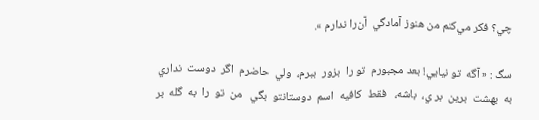چي؟ فكر مي‌كنم من هنوز آمادگي  آن‌را ندارم ».

سگ : « آگه  تو نيايي! بعد مجبورم  تو را  بزور  ببرم،  ولي  حاضرم  اگر  دوست  نداري  به  بهشت  برين  بر ي،  باشه،   فقط  كافيه  اسم  دوستانتو  بگي   من  تو  را  به  گله  بر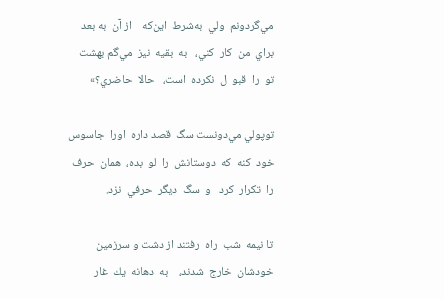مي‌گردونم  ولي  به‌شرط  اين‌كه    از آن  به بعد  براي  من  كار  كني،   به  بقيه  نيز  مي‌گم بهشت  تو  را  قبو  ل  نكرده  است،   حالا  حاضري؟»

توپولي مي‌دونست سگ  قصد داره  اورا  جاسوس  خود  كنه  كه  دوستانش  را  لو  بده،  همان  حرف  را  تكرار  كرد   و  سگ  ديگر  حرفي  نزد.

تا نيمه  شب  راه  رفتند از دشت و سرزمين خودشان  خارج  شدند،    به  دهانه  يك  غار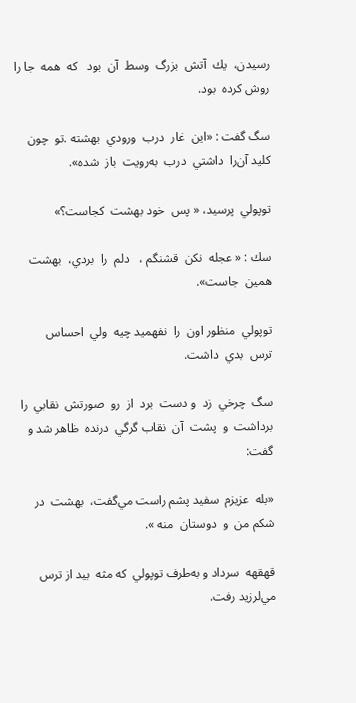رسيدن،  يك  آتش  بزرگ  وسط  آن  بود   كه  همه  جا را روش كرده  بود.

سگ گفت : «اين  غار  درب  ورودي  بهشته .تو  چون  كليد آن‌را  داشتي  درب  به‌رويت  باز  شده».

توپولي  پرسيد، « پس  خود بهشت  كجاست؟»

سك : « عجله  نكن  قشنگم ،   دلم  را  بردي،  بهشت  همين  جاست».

توپولي  منظور اون  را  نفهميد چيه  ولي  احساس   ترس  بدي  داشت.

سگ  چرخي  زد  و دست  برد  از  رو  صورتش  نقابي  را  برداشت  و  پشت  آن  نقاب گرگي  درنده  ظاهر شد و گفت:

«بله  عزيزم  سفيد پشم راست مي‌گفت،  بهشت  در شكم من  و  دوستان  منه ».

قهقهه  سرداد و به‌طرف توپولي  كه مثه  بيد از ترس مي‌لرزيد رفت.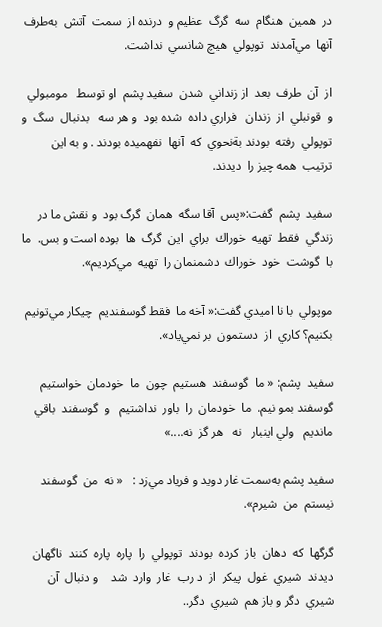در  همين  هنگام  سه  گرگ  عظيم و  درنده از  سمت  آتش  به‌طرف  آنها  مي‌آمدند  توپولي  هيچ شانسي  نداشت.

از  آن  طرف  بعد  از زنداني  شدن  سفيد پشم  او توسط   مومبولي  و  قونبلي  از  زندان   فراري داده  شده بود  و هر سه   بدنبال  سگ  و  توپولي  رفته  بودند بةنحوي  كه  آنها  نفهميده بودند . و به اين ترتيب  همه چيز را  ديدند.

سفيد  پشم  گفت:«پس  آقا سگه  همان  گرگ بود  و نقش ما در  زندگي  فقط  تهيه  خوراك  براي  اين  گرگ  ها  بوده است و بس.  ما با  گوشت  خود  خوراك  دشمنمان را  تهيه  مي‌كرديم».

موپولي  با نا اميدي گفت:« آخه ما  فقط گوسفنديم  چيكار مي‌تونيم  بكنيم؟ كاري  از  دستمون  بر نمي‌ياد».

سفيد  پشم: « ما  گوسفند  هستيم  چون  ما  خودمان  خواستيم  گوسفند بمو نيم.  ما  خودمان  را  باور  نداشتيم   و  گوسفند  باقي  مانديم   ولي اينبار   نه   هر گز  نه....»

سفيد پشم به‌سمت غار دويد و فرياد مي‌زد :   « نه  من  گوسفند  نيستم  من  شيرم».

گرگها  كه  دهان  باز  كرده  بودند  توپولي  را  پاره  پاره  كنند  ناگهان  ديدند  شيري  غول  پيكر  از  د رب  غار  وارد  شد    و دنبال  آن شيري  دگر و باز هم  شيري  دگر..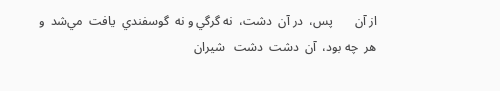از آن       پس،  در آن  دشت،  نه گرگي و نه  گوسفندي  يافت  مي‌شد  و  هر  چه بود،  آن  دشت  دشت   شيران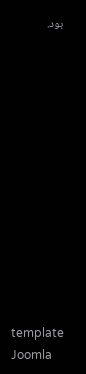بود.













template Joomla